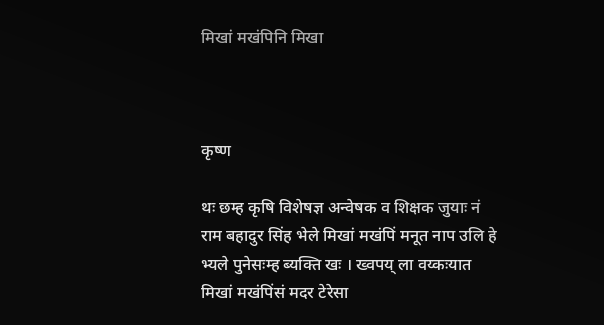मिखां मखंपिनि मिखा



कृष्ण

थः छम्ह कृषि विशेषज्ञ अन्वेषक व शिक्षक जुयाः नं राम बहादुर सिंह भेले मिखां मखंपिं मनूत नाप उलि हे भ्यले पुनेसःम्ह ब्यक्ति खः । ख्वपय् ला वय्कःयात मिखां मखंपिंसं मदर टेरेसा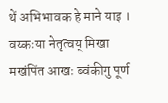थें अभिभावक हे माने याइ । वय्कःया नेतृत्वय् मिखा मखंपिंत आखः ब्वंकीगु पूर्ण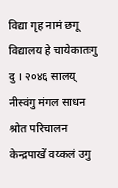विद्या गृह नामं छगू विद्यालय हे चायेकातःगु दु । २०४६ सालय् नीस्वंगु मंगल साधन श्रोत परिचालन केन्द्रपाखें वय्कलं उगु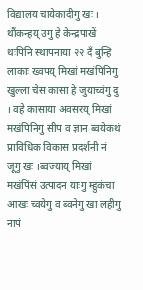विद्यालय चायेकादीगु खः । थौंकन्हय् उगु हे केन्द्रपाखें थःपिनि स्थापनाया २२ दँ बुन्हि लाकाः ख्वपय् मिखां मखंपिनिगु खुल्ला चेस कासा हे जुयाच्वंगु दु । वहे कासाया अवसरय् मिखां मखंपिनिगु सीप व ज्ञान ब्वयेकथं प्राविधिक विकास प्रदर्शनी नं जूगु खः ।ब्वज्याय् मिखां मखंपिंसं उत्पादन याःगु म्हुकंचा आखः च्वयेगु व ब्वनेगु खा लहीगु नापं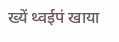ख्यें थ्वईपं खाया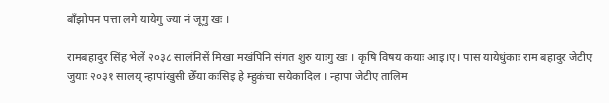बाँझोपन पत्ता लगे यायेगु ज्या नं जूगु खः ।

रामबहादुर सिंह भेलें २०३८ सालंनिसें मिखा मखंपिनि संगत शुरु याःगु खः । कृषि विषय कयाः आइ।ए। पास यायेधुंकाः राम बहादुर जेटीए जुयाः २०३१ सालय् न्हापांखुसी छेँया कःसिइ हे म्हुकंचा सयेकादिल । न्हापा जेटीए तालिम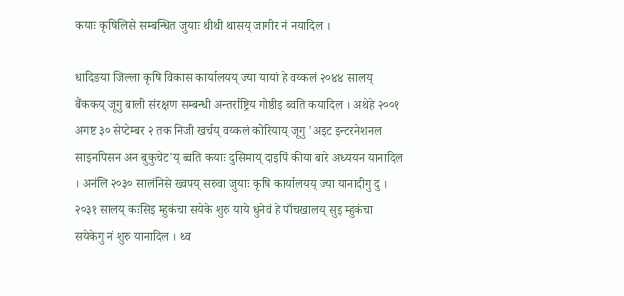कयाः कृषिलिसे सम्बन्धित जुयाः थीथी थासय् जागीर नं नयादिल ।

धादिङया जिल्ला कृषि विकास कार्यालयय् ज्या यायां हे वय्कलं २०४४ सालय् बैंककय् जूगु बाली संरक्षण सम्बन्धी अन्तर्राष्ट्रिय गोष्ठीइ ब्वति कयादिल । अथेहे २००१ अगष्ट ३० सेप्टेम्बर २ तक निजी खर्चय् वय्कलं कोरियाय् जूगु 'अइट इन्टरनेशनल साइनपिसन अन बुकुचेट'य् ब्वति कयाः दुसिमाय् दाइपिं कीया बारे अध्ययन यानादिल । अनंलि २०३० सालंनिसे ख्वपय् सरुवा जुयाः कृषि कार्यालयय् ज्या यानादीगु दु । २०३१ सालय् कःसिइ म्हुकंचा सयेके शुरु याये धुनेवं हे पाँचखालय् सुइ म्हुकंचा सयेकेगु नं शुरु यानादिल । थ्व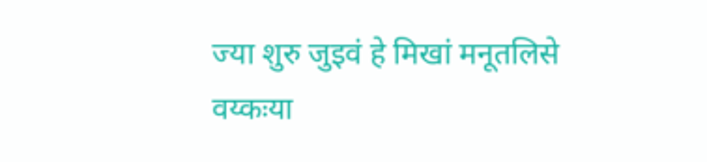ज्या शुरु जुइवं हे मिखां मनूतलिसे वय्कःया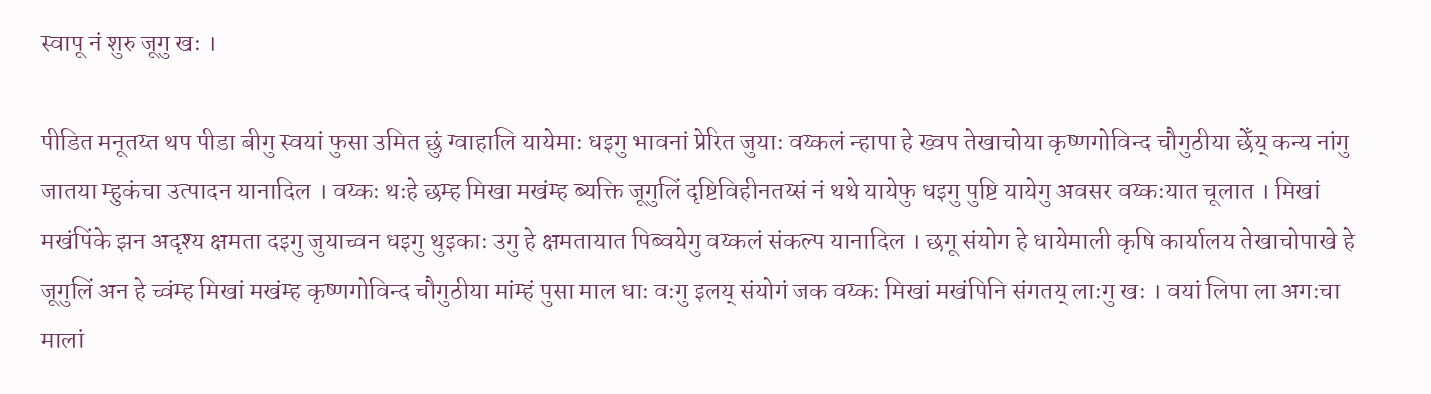स्वापू नं शुरु जूगु खः ।

पीडित मनूतय्त थप पीडा बीगु स्वयां फुसा उमित छुं ग्वाहालि यायेमाः धइगु भावनां प्रेरित जुयाः वय्कलं न्हापा हे ख्वप तेखाचोया कृष्णगोविन्द चौगुठीया छेँय् कन्य नांगु जातया म्हुकंचा उत्पादन यानादिल । वय्कः थःहे छम्ह मिखा मखंम्ह ब्यक्ति जूगुलिं दृष्टिविहीनतय्सं नं थथे यायेफु धइगु पुष्टि यायेगु अवसर वय्कःयात चूलात । मिखां मखंपिंके झन अदृश्य क्षमता दइगु जुयाच्वन धइगु थुइकाः उगु हे क्षमतायात पिब्वयेगु वय्कलं संकल्प यानादिल । छगू संयोग हे धायेमाली कृषि कार्यालय तेखाचोपाखे हे जूगुलिं अन हे च्वंम्ह मिखां मखंम्ह कृष्णगोविन्द चौगुठीया मांम्हं पुसा माल धाः वःगु इलय् संयोगं जक वय्कः मिखां मखंपिनि संगतय् लाःगु खः । वयां लिपा ला अगःचा मालां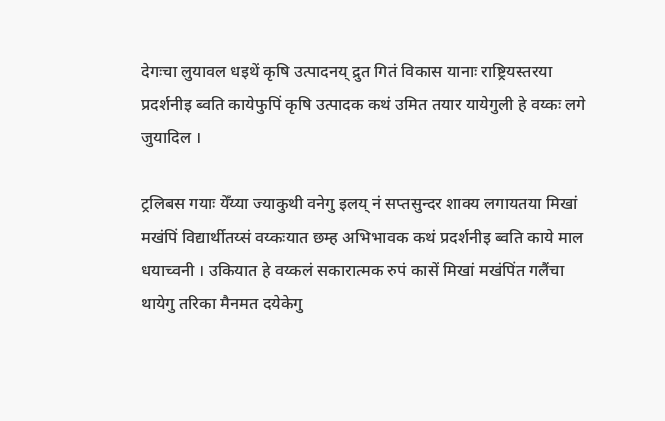देगःचा लुयावल धइथें कृषि उत्पादनय् द्रुत गितं विकास यानाः राष्ट्रियस्तरया प्रदर्शनीइ ब्वति कायेफुपिं कृषि उत्पादक कथं उमित तयार यायेगुली हे वय्कः लगे जुयादिल ।

ट्रलिबस गयाः येँय्या ज्याकुथी वनेगु इलय् नं सप्तसुन्दर शाक्य लगायतया मिखां मखंपिं विद्यार्थीतय्सं वय्कःयात छम्ह अभिभावक कथं प्रदर्शनीइ ब्वति काये माल धयाच्वनी । उकियात हे वय्कलं सकारात्मक रुपं कासें मिखां मखंपिंत गलैंचा थायेगु तरिका मैनमत दयेकेगु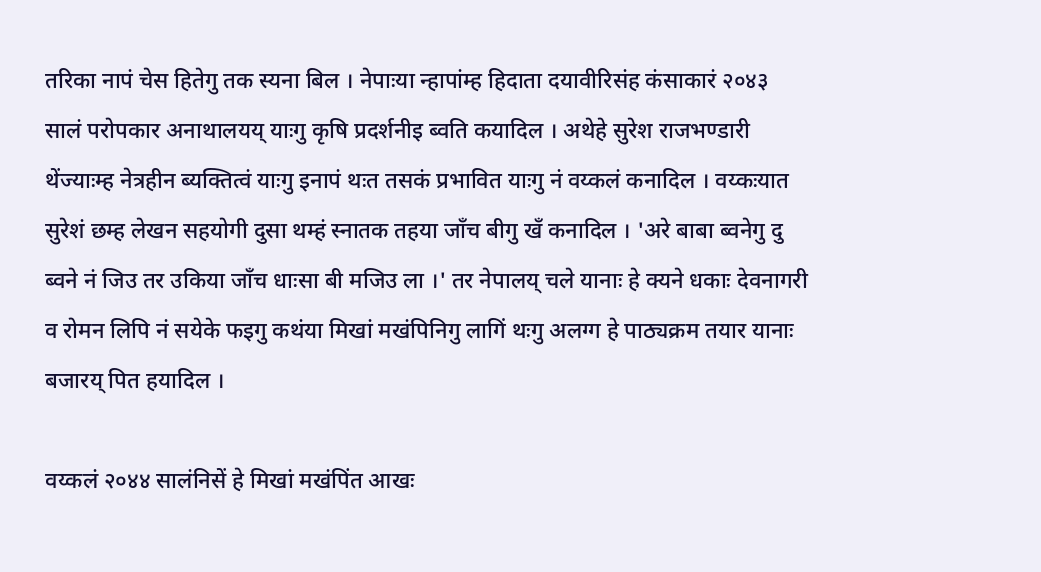तरिका नापं चेस हितेगु तक स्यना बिल । नेपाःया न्हापांम्ह हिदाता दयावीरिसंह कंसाकारं २०४३ सालं परोपकार अनाथालयय् याःगु कृषि प्रदर्शनीइ ब्वति कयादिल । अथेहे सुरेश राजभण्डारी थेंज्याःम्ह नेत्रहीन ब्यक्तित्वं याःगु इनापं थःत तसकं प्रभावित याःगु नं वय्कलं कनादिल । वय्कःयात सुरेशं छम्ह लेखन सहयोगी दुसा थम्हं स्नातक तहया जाँच बीगु खँ कनादिल । 'अरे बाबा ब्वनेगु दु ब्वने नं जिउ तर उकिया जाँच धाःसा बी मजिउ ला ।' तर नेपालय् चले यानाः हे क्यने धकाः देवनागरी व रोमन लिपि नं सयेके फइगु कथंया मिखां मखंपिनिगु लागिं थःगु अलग्ग हे पाठ्यक्रम तयार यानाः बजारय् पित हयादिल ।

वय्कलं २०४४ सालंनिसें हे मिखां मखंपिंत आखः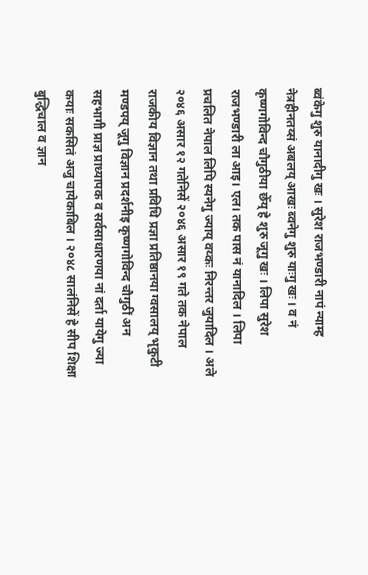ब्वंकेगु शुरु यानादीगु खः । सुरेश राजभण्डारी नापं न्याम्ह नेत्रहीनतय्सं अबलय् आखः ब्वनेगु शुरु याःगु खः । व नं कृष्णगोविन्द चौगुठीया छेँय् हे शुरु जूगु खः । लिपा सुरेश राजभण्डारी ला आइ। एल। तक पास नं यानादिल । लिपा प्रचलित नेपाल लिपि स्यनेगु ज्याय् वय्कः निरन्तर जुयादिल । अले २०४६ असार १२ गतेनिसें २०४६ असार १९ गते तक नेपाल राजकीय विज्ञान तथा प्रविधि प्रज्ञा प्रतिष्ठानया ग्वसालय् भृकुटी मण्डपय् जूगु विज्ञान प्रदर्शनीइ कृष्णगोविन्द चौगुठीं अन सहभागी प्राज्ञ प्राध्यापक व सर्वसाधारणया नां दर्ता यायेगु ज्या कयाः सकसितं अजु चायेकाबिल । २०४८ सालंनिसें हे सीप शिक्षा बुद्धिचाल व ज्ञान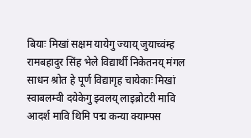बियाः मिखां सक्षम यायेगु ज्याय् जुयाच्वंम्ह रामबहादुर सिंह भेले विद्यार्थी निकेतनय् मंगल साधन श्रोत हे पूर्ण विद्यागृह चायेकाः मिखां स्वाबलम्वी दयेकेगु झ्वलय् लाइब्रोटरी मावि आदर्श मावि थिमि पद्म कन्या क्याम्पस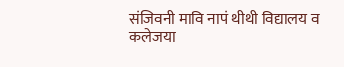संजिवनी मावि नापं थीथी विद्यालय व कलेजया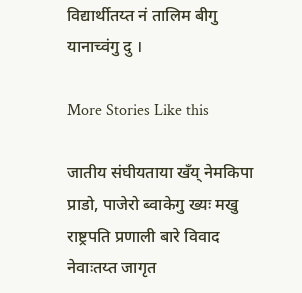विद्यार्थीतय्त नं तालिम बीगु यानाच्वंगु दु ।

More Stories Like this

जातीय संघीयताया खँय् नेमकिपा
प्राडो, पाजेरो ब्वाकेगु ख्यः मखु
राष्ट्रपति प्रणाली बारे विवाद
नेवाःतय्त जागृत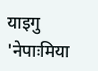याइगु 'नेपाःमिया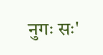नुगः सः'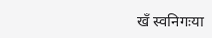खँ स्वनिगःया